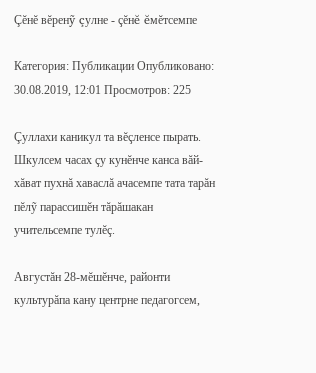Çĕнĕ вĕренỹ çулне - çĕнĕ ĕмĕтсемпе

Категория: Публикации Опубликовано: 30.08.2019, 12:01 Просмотров: 225

Çуллахи каникул та вĕçленсе пырать. Шкулсем часах çу кунĕнче канса вăй-хăват пухнă хаваслă ачасемпе тата тарăн пĕлỹ парассишĕн тăрăшакан учительсемпе тулĕç.

Августăн 28-мĕшĕнче, районти культурăпа кану центрне педагогсем,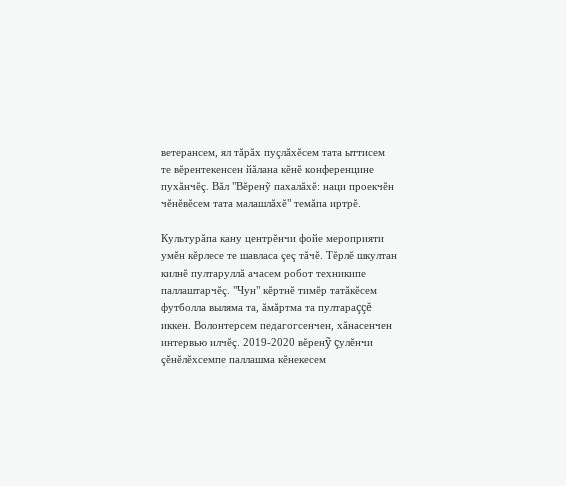ветерансем, ял тăрăх пуçлăхĕсем тата ыттисем те вĕрентекенсен йăлана кĕнĕ конференцине пухăнчĕç. Вăл "Вĕренỹ пахалăхĕ: наци проекчĕн чĕнĕвĕсем тата малашлăхĕ" темăпа иртрĕ.

Культурăпа кану центрĕнчи фойе мероприяти умĕн кĕрлесе те шавласа çеç тăчĕ. Тĕрлĕ шкултан килнĕ пултаруллă ачасем робот техникипе паллаштарчĕç. "Чун" кĕртнĕ тимĕр татăкĕсем футболла выляма та, ăмăртма та пултараççĕ иккен. Волонтерсем педагогсенчен, хăнасенчен интервью илчĕç. 2019-2020 вĕренỹ çулĕнчи çĕнĕлĕхсемпе паллашма кĕнекесем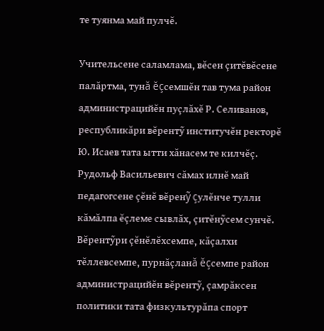те туянма май пулчĕ.

Учительсене саламлама, вĕсен çитĕвĕсене палăртма, тунă ĕçсемшĕн тав тума район администрацийĕн пуçлăхĕ Р. Селиванов, республикăри вĕрентỹ институчĕн ректорĕ Ю. Исаев тата ытти хăнасем те килчĕç. Рудольф Васильевич сăмах илнĕ май педагогсене çĕнĕ вĕренỹ çулĕнче тулли кăмăлпа ĕçлеме сывлăх, çитĕнỹсем сунчĕ. Вĕрентỹри çĕнĕлĕхсемпе, кăçалхи тĕллевсемпе, пурнăçланă ĕçсемпе район администрацийĕн вĕрентỹ, çамрăксен политики тата физкультурăпа спорт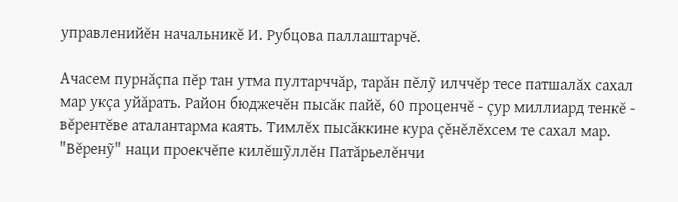управленийĕн начальникĕ И. Рубцова паллаштарчĕ.

Ачасем пурнăçпа пĕр тан утма пултарччăр, тарăн пĕлỹ илччĕр тесе патшалăх сахал мар укçа уйăрать. Район бюджечĕн пысăк пайĕ, 60 проценчĕ - çур миллиард тенкĕ - вĕрентĕве аталантарма каять. Тимлĕх пысăккине кура çĕнĕлĕхсем те сахал мар. "Вĕренỹ" наци проекчĕпе килĕшỹллĕн Патăрьелĕнчи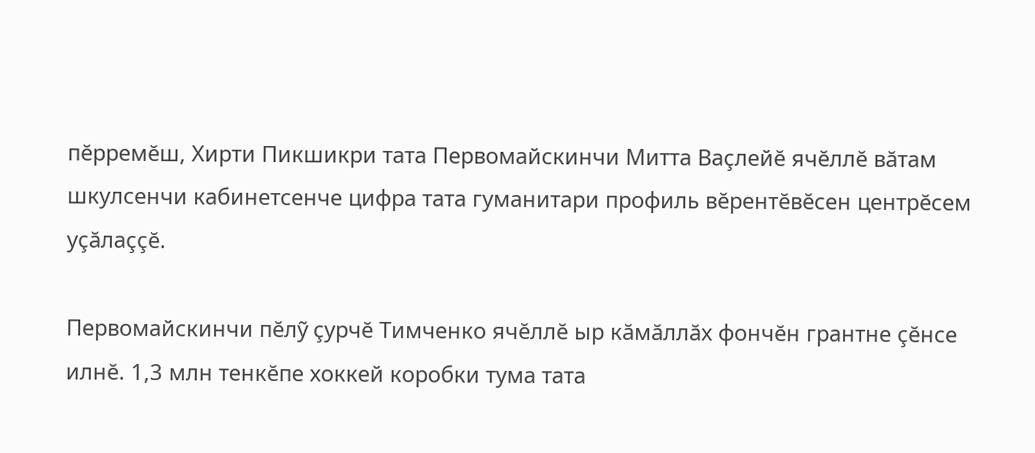пĕрремĕш, Хирти Пикшикри тата Первомайскинчи Митта Ваçлейĕ ячĕллĕ вăтам шкулсенчи кабинетсенче цифра тата гуманитари профиль вĕрентĕвĕсен центрĕсем уçăлаççĕ.

Первомайскинчи пĕлỹ çурчĕ Тимченко ячĕллĕ ыр кăмăллăх фончĕн грантне çĕнсе илнĕ. 1,3 млн тенкĕпе хоккей коробки тума тата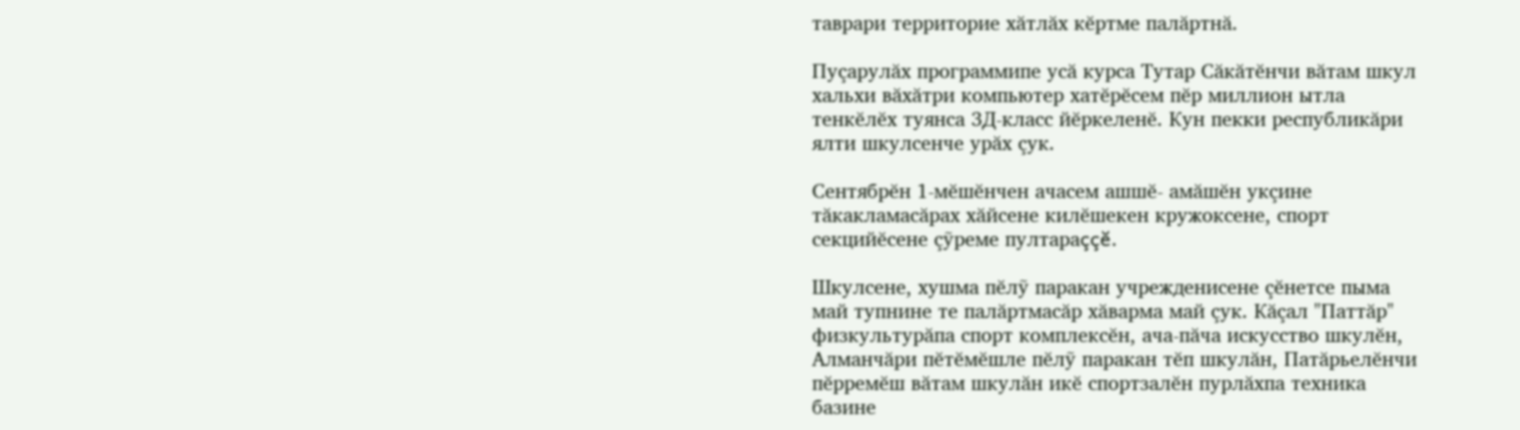таврари территорие хăтлăх кĕртме палăртнă.

Пуçарулăх программипе усă курса Тутар Сăкăтĕнчи вăтам шкул хальхи вăхăтри компьютер хатĕрĕсем пĕр миллион ытла тенкĕлĕх туянса 3Д-класс йĕркеленĕ. Кун пекки республикăри ялти шкулсенче урăх çук.

Сентябрĕн 1-мĕшĕнчен ачасем ашшĕ- амăшĕн укçине тăкакламасăрах хăйсене килĕшекен кружоксене, спорт секцийĕсене çỹреме пултараççĕ.

Шкулсене, хушма пĕлỹ паракан учрежденисене çĕнетсе пыма май тупнине те палăртмасăр хăварма май çук. Кăçал "Паттăр" физкультурăпа спорт комплексĕн, ача-пăча искусство шкулĕн, Алманчăри пĕтĕмĕшле пĕлỹ паракан тĕп шкулăн, Патăрьелĕнчи пĕрремĕш вăтам шкулăн икĕ спортзалĕн пурлăхпа техника базине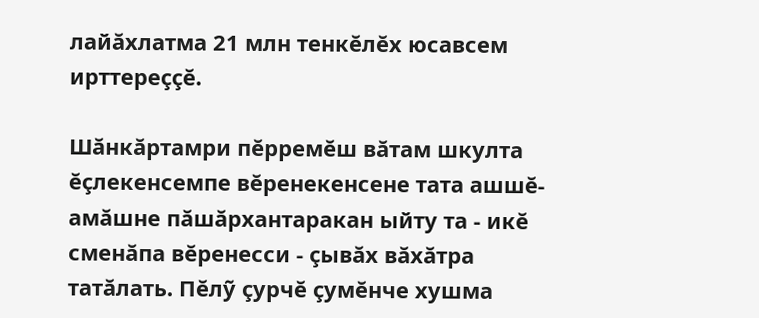лайăхлатма 21 млн тенкĕлĕх юсавсем ирттереççĕ.

Шăнкăртамри пĕрремĕш вăтам шкулта ĕçлекенсемпе вĕренекенсене тата ашшĕ-амăшне пăшăрхантаракан ыйту та - икĕ сменăпа вĕренесси - çывăх вăхăтра татăлать. Пĕлỹ çурчĕ çумĕнче хушма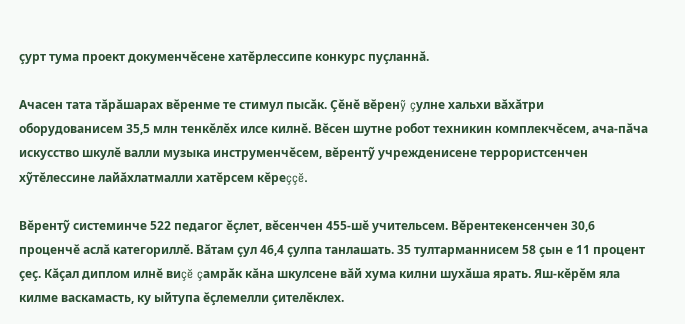çурт тума проект докуменчĕсене хатĕрлессипе конкурс пуçланнă.

Ачасен тата тăрăшарах вĕренме те стимул пысăк. Çĕнĕ вĕренỹ çулне хальхи вăхăтри оборудованисем 35,5 млн тенкĕлĕх илсе килнĕ. Вĕсен шутне робот техникин комплекчĕсем, ача-пăча искусство шкулĕ валли музыка инструменчĕсем, вĕрентỹ учрежденисене террористсенчен хỹтĕлессине лайăхлатмалли хатĕрсем кĕреççĕ.

Вĕрентỹ системинче 522 педагог ĕçлет, вĕсенчен 455-шĕ учительсем. Вĕрентекенсенчен 30,6 проценчĕ аслă категориллĕ. Вăтам çул 46,4 çулпа танлашать. 35 тултарманнисем 58 çын е 11 процент çеç. Кăçал диплом илнĕ виçĕ çамрăк кăна шкулсене вăй хума килни шухăша ярать. Яш-кĕрĕм яла килме васкамасть, ку ыйтупа ĕçлемелли çителĕклех.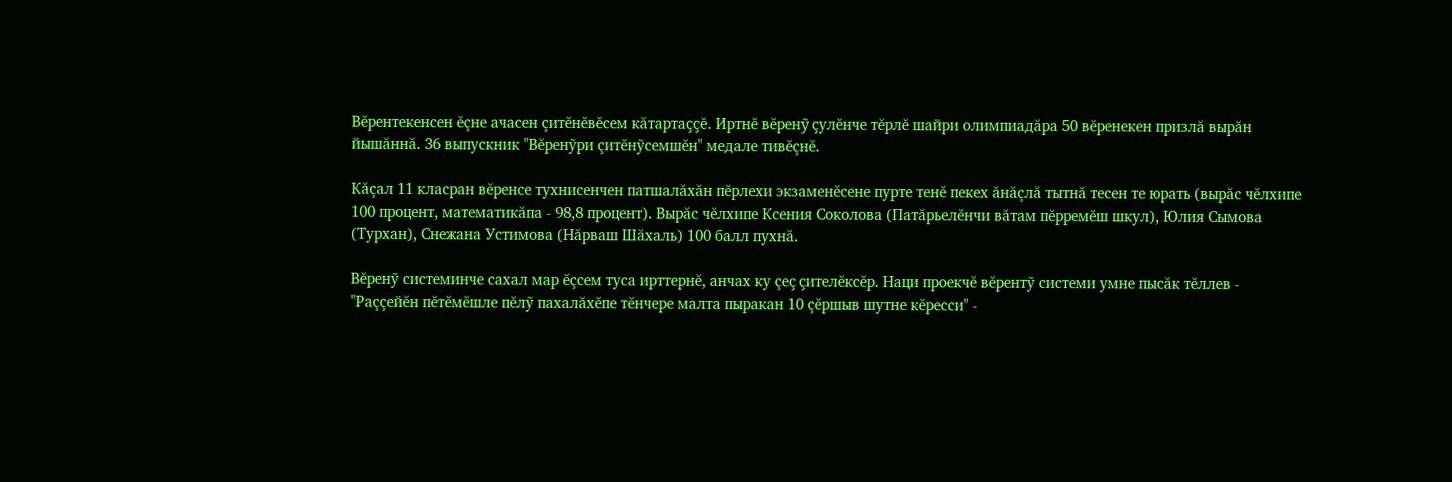Вĕрентекенсен ĕçне ачасен çитĕнĕвĕсем кăтартаççĕ. Иртнĕ вĕренỹ çулĕнче тĕрлĕ шайри олимпиадăра 50 вĕренекен призлă вырăн йышăннă. 36 выпускник "Вĕренỹри çитĕнỹсемшĕн" медале тивĕçнĕ.

Кăçал 11 класран вĕренсе тухнисенчен патшалăхăн пĕрлехи экзаменĕсене пурте тенĕ пекех ăнăçлă тытнă тесен те юрать (вырăс чĕлхипе 100 процент, математикăпа - 98,8 процент). Вырăс чĕлхипе Ксения Соколова (Патăрьелĕнчи вăтам пĕрремĕш шкул), Юлия Сымова (Турхан), Снежана Устимова (Нăрваш Шăхаль) 100 балл пухнă.

Вĕренỹ системинче сахал мар ĕçсем туса ирттернĕ, анчах ку çеç çителĕксĕр. Наци проекчĕ вĕрентỹ системи умне пысăк тĕллев - "Раççейĕн пĕтĕмĕшле пĕлỹ пахалăхĕпе тĕнчере малта пыракан 10 çĕршыв шутне кĕресси" -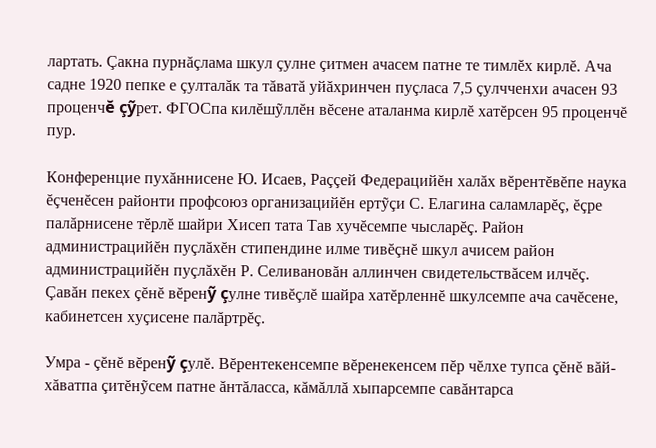лартать. Çакна пурнăçлама шкул çулне çитмен ачасем патне те тимлĕх кирлĕ. Ача садне 1920 пепке е çулталăк та тăватă уйăхринчен пуçласа 7,5 çулчченхи ачасен 93 проценчĕ çỹрет. ФГОСпа килĕшỹллĕн вĕсене аталанма кирлĕ хатĕрсен 95 проценчĕ пур.

Конференцие пухăннисене Ю. Исаев, Раççей Федерацийĕн халăх вĕрентĕвĕпе наука ĕçченĕсен районти профсоюз организацийĕн ертỹçи С. Елагина саламларĕç, ĕçре палăрнисене тĕрлĕ шайри Хисеп тата Тав хучĕсемпе чысларĕç. Район администрацийĕн пуçлăхĕн стипендине илме тивĕçнĕ шкул ачисем район администрацийĕн пуçлăхĕн Р. Селивановăн аллинчен свидетельствăсем илчĕç. Çавăн пекех çĕнĕ вĕренỹ çулне тивĕçлĕ шайра хатĕрленнĕ шкулсемпе ача сачĕсене, кабинетсен хуçисене палăртрĕç.

Умра - çĕнĕ вĕренỹ çулĕ. Вĕрентекенсемпе вĕренекенсем пĕр чĕлхе тупса çĕнĕ вăй-хăватпа çитĕнỹсем патне ăнтăласса, кăмăллă хыпарсемпе савăнтарса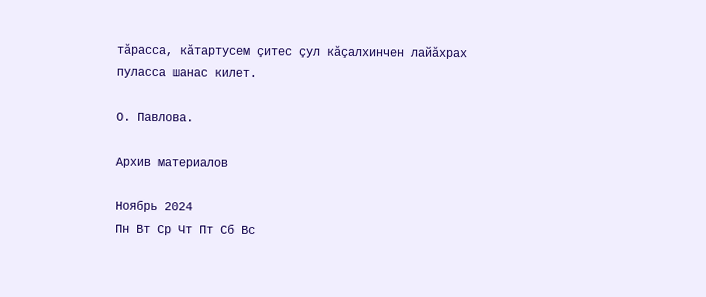тăрасса, кăтартусем çитес çул кăçалхинчен лайăхрах пуласса шанас килет.

О. Павлова.

Архив материалов

Ноябрь 2024
Пн Вт Ср Чт Пт Сб Вс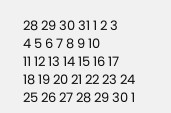28 29 30 31 1 2 3
4 5 6 7 8 9 10
11 12 13 14 15 16 17
18 19 20 21 22 23 24
25 26 27 28 29 30 1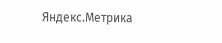Яндекс.Метрика